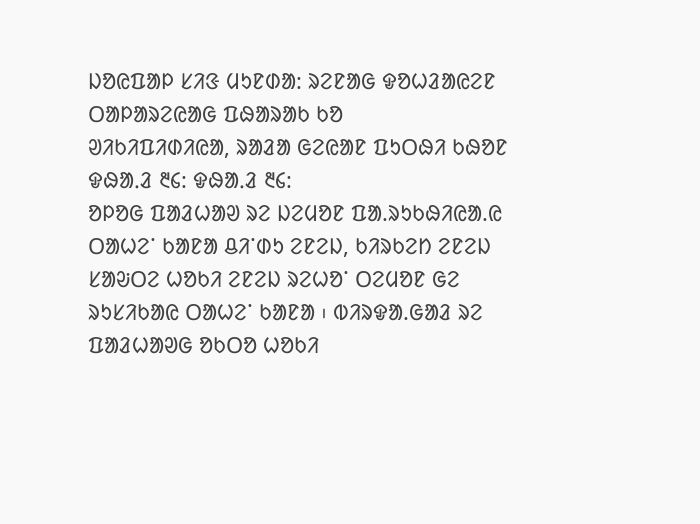ᱡᱚᱭᱯᱟᱞ ᱥᱤᱝ ᱢᱩᱱᱰᱟ: ᱨᱮᱱᱟᱜ ᱫᱚᱦᱲᱟᱭᱮᱱ ᱛᱟᱞᱟᱨᱮᱭᱟᱜ ᱯᱷᱟᱨᱟᱠ ᱠᱚ
ᱣᱤᱠᱤᱯᱤᱰᱤᱭᱟ, ᱨᱟᱲᱟ ᱜᱮᱭᱟᱱ ᱯᱩᱛᱷᱤ ᱠᱷᱚᱱ
ᱫᱷᱟᱹᱲ ᱓᱔: ᱫᱷᱟᱹᱲ ᱓᱔:
ᱚᱞᱚᱜ ᱯᱟᱲᱦᱟᱣ ᱨᱮ ᱡᱮᱢᱚᱱ ᱯᱟ.ᱨᱩᱠᱷᱤᱭᱟ.ᱭ ᱛᱟᱦᱮᱸ ᱠᱟᱱᱟ ᱪᱤᱸᱰᱩ ᱮᱱᱮᱡ, ᱠᱤᱨᱠᱮᱴ ᱮᱱᱮᱡ ᱥᱟᱶᱛᱮ ᱦᱚᱠᱤ ᱮᱱᱮᱡ ᱨᱮᱦᱚᱸ ᱛᱮᱢᱚᱱ ᱜᱮ ᱨᱩᱥᱤᱠᱟᱭ ᱛᱟᱦᱮᱸ ᱠᱟᱱᱟ ᱾ ᱵᱤᱨᱫᱟ.ᱜᱟᱲ ᱨᱮ ᱯᱟᱲᱦᱟᱣᱜ ᱚᱠᱛᱚ ᱦᱚᱠᱤ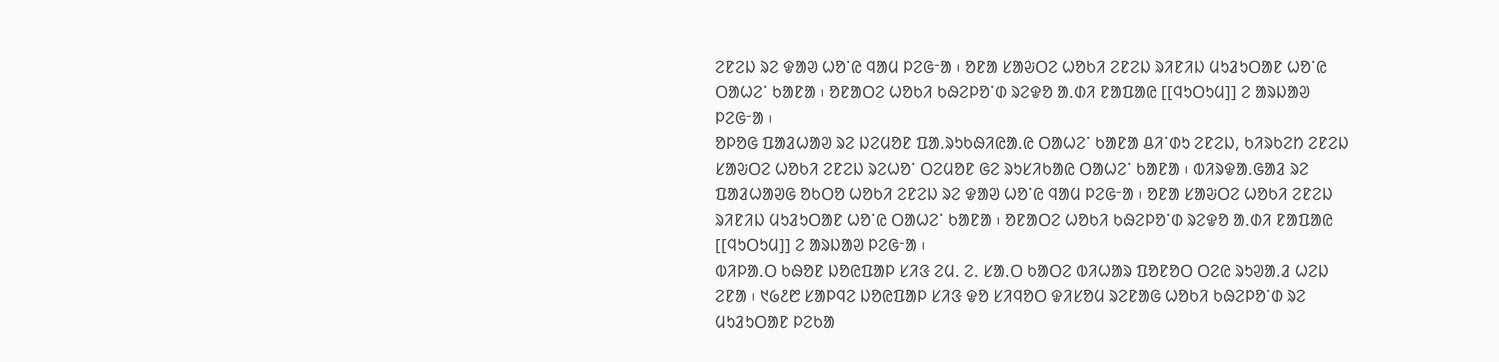ᱮᱱᱮᱡ ᱨᱮ ᱫᱟᱣ ᱦᱚᱸᱭ ᱧᱟᱢ ᱞᱮᱜᱼᱟ ᱾ ᱚᱱᱟ ᱥᱟᱶᱛᱮ ᱦᱚᱠᱤ ᱮᱱᱮᱡ ᱨᱤᱱᱤᱡ ᱢᱩᱲᱩᱛᱟᱱ ᱦᱚᱸᱭ ᱛᱟᱦᱮᱸ ᱠᱟᱱᱟ ᱾ ᱚᱱᱟᱛᱮ ᱦᱚᱠᱤ ᱠᱷᱮᱞᱚᱸᱰ ᱨᱮᱫᱚ ᱟ.ᱰᱤ ᱱᱟᱯᱟᱭ [[ᱧᱩᱛᱩᱢ]] ᱮ ᱟᱨᱡᱟᱣ ᱞᱮᱜᱼᱟ ᱾
ᱚᱞᱚᱜ ᱯᱟᱲᱦᱟᱣ ᱨᱮ ᱡᱮᱢᱚᱱ ᱯᱟ.ᱨᱩᱠᱷᱤᱭᱟ.ᱭ ᱛᱟᱦᱮᱸ ᱠᱟᱱᱟ ᱪᱤᱸᱰᱩ ᱮᱱᱮᱡ, ᱠᱤᱨᱠᱮᱴ ᱮᱱᱮᱡ ᱥᱟᱶᱛᱮ ᱦᱚᱠᱤ ᱮᱱᱮᱡ ᱨᱮᱦᱚᱸ ᱛᱮᱢᱚᱱ ᱜᱮ ᱨᱩᱥᱤᱠᱟᱭ ᱛᱟᱦᱮᱸ ᱠᱟᱱᱟ ᱾ ᱵᱤᱨᱫᱟ.ᱜᱟᱲ ᱨᱮ ᱯᱟᱲᱦᱟᱣᱜ ᱚᱠᱛᱚ ᱦᱚᱠᱤ ᱮᱱᱮᱡ ᱨᱮ ᱫᱟᱣ ᱦᱚᱸᱭ ᱧᱟᱢ ᱞᱮᱜᱼᱟ ᱾ ᱚᱱᱟ ᱥᱟᱶᱛᱮ ᱦᱚᱠᱤ ᱮᱱᱮᱡ ᱨᱤᱱᱤᱡ ᱢᱩᱲᱩᱛᱟᱱ ᱦᱚᱸᱭ ᱛᱟᱦᱮᱸ ᱠᱟᱱᱟ ᱾ ᱚᱱᱟᱛᱮ ᱦᱚᱠᱤ ᱠᱷᱮᱞᱚᱸᱰ ᱨᱮᱫᱚ ᱟ.ᱰᱤ ᱱᱟᱯᱟᱭ [[ᱧᱩᱛᱩᱢ]] ᱮ ᱟᱨᱡᱟᱣ ᱞᱮᱜᱼᱟ ᱾
ᱵᱤᱞᱟ.ᱛ ᱠᱷᱚᱱ ᱡᱚᱭᱯᱟᱞ ᱥᱤᱝ ᱮᱢ. ᱮ. ᱥᱟ.ᱛ ᱠᱟᱛᱮ ᱵᱤᱦᱟᱨ ᱯᱚᱱᱚᱛ ᱛᱮᱭ ᱨᱩᱣᱟ.ᱲ ᱦᱮᱡ ᱮᱱᱟ ᱾ ᱑᱙᱒᱘ ᱥᱟᱞᱧᱮ ᱡᱚᱭᱯᱟᱞ ᱥᱤᱝ ᱫᱚ ᱥᱤᱧᱚᱛ ᱫᱤᱥᱚᱢ ᱨᱮᱱᱟᱜ ᱦᱚᱠᱤ ᱠᱷᱮᱞᱚᱸᱰ ᱨᱮ ᱢᱩᱲᱩᱛᱟᱱ ᱞᱮᱠᱟ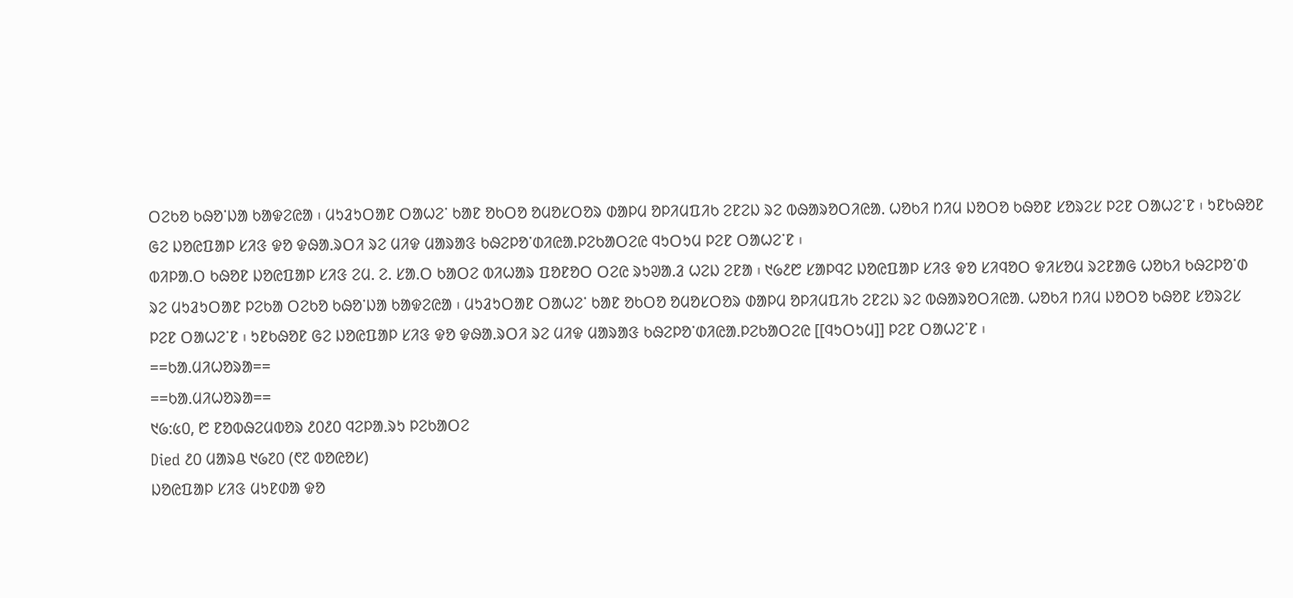ᱛᱮᱠᱚ ᱠᱷᱚᱸᱡᱟ ᱠᱟᱫᱮᱭᱟ ᱾ ᱢᱩᱲᱩᱛᱟᱱ ᱛᱟᱦᱮᱸ ᱠᱟᱱ ᱚᱠᱛᱚ ᱚᱢᱚᱥᱛᱚᱨ ᱰᱟᱞᱢ ᱚᱞᱤᱢᱯᱤᱠ ᱮᱱᱮᱡ ᱨᱮ ᱵᱷᱟᱨᱚᱛᱤᱭᱟ. ᱦᱚᱠᱤ ᱴᱤᱢ ᱡᱚᱛᱚ ᱠᱷᱚᱱ ᱥᱚᱨᱮᱥ ᱞᱮᱱ ᱛᱟᱦᱮᱸᱱ ᱾ ᱩᱱᱠᱷᱚᱱ ᱜᱮ ᱡᱚᱭᱯᱟᱞ ᱥᱤᱝ ᱫᱚ ᱫᱷᱟ.ᱨᱛᱤ ᱨᱮ ᱢᱤᱫ ᱢᱟᱨᱟᱝ ᱠᱷᱮᱞᱚᱸᱰᱤᱭᱟ.ᱞᱮᱠᱟᱛᱮᱭ ᱧᱩᱛᱩᱢ ᱞᱮᱱ ᱛᱟᱦᱮᱸᱱ ᱾
ᱵᱤᱞᱟ.ᱛ ᱠᱷᱚᱱ ᱡᱚᱭᱯᱟᱞ ᱥᱤᱝ ᱮᱢ. ᱮ. ᱥᱟ.ᱛ ᱠᱟᱛᱮ ᱵᱤᱦᱟᱨ ᱯᱚᱱᱚᱛ ᱛᱮᱭ ᱨᱩᱣᱟ.ᱲ ᱦᱮᱡ ᱮᱱᱟ ᱾ ᱑᱙᱒᱘ ᱥᱟᱞᱧᱮ ᱡᱚᱭᱯᱟᱞ ᱥᱤᱝ ᱫᱚ ᱥᱤᱧᱚᱛ ᱫᱤᱥᱚᱢ ᱨᱮᱱᱟᱜ ᱦᱚᱠᱤ ᱠᱷᱮᱞᱚᱸᱰ ᱨᱮ ᱢᱩᱲᱩᱛᱟᱱ ᱞᱮᱠᱟ ᱛᱮᱠᱚ ᱠᱷᱚᱸᱡᱟ ᱠᱟᱫᱮᱭᱟ ᱾ ᱢᱩᱲᱩᱛᱟᱱ ᱛᱟᱦᱮᱸ ᱠᱟᱱ ᱚᱠᱛᱚ ᱚᱢᱚᱥᱛᱚᱨ ᱰᱟᱞᱢ ᱚᱞᱤᱢᱯᱤᱠ ᱮᱱᱮᱡ ᱨᱮ ᱵᱷᱟᱨᱚᱛᱤᱭᱟ. ᱦᱚᱠᱤ ᱴᱤᱢ ᱡᱚᱛᱚ ᱠᱷᱚᱱ ᱥᱚᱨᱮᱥ ᱞᱮᱱ ᱛᱟᱦᱮᱸᱱ ᱾ ᱩᱱᱠᱷᱚᱱ ᱜᱮ ᱡᱚᱭᱯᱟᱞ ᱥᱤᱝ ᱫᱚ ᱫᱷᱟ.ᱨᱛᱤ ᱨᱮ ᱢᱤᱫ ᱢᱟᱨᱟᱝ ᱠᱷᱮᱞᱚᱸᱰᱤᱭᱟ.ᱞᱮᱠᱟᱛᱮᱭ [[ᱧᱩᱛᱩᱢ]] ᱞᱮᱱ ᱛᱟᱦᱮᱸᱱ ᱾
==ᱠᱟ.ᱢᱤᱦᱚᱨᱟ==
==ᱠᱟ.ᱢᱤᱦᱚᱨᱟ==
᱑᱙:᱕᱐, ᱘ ᱱᱚᱵᱷᱮᱢᱵᱚᱨ ᱒᱐᱒᱐ ᱧᱮᱞᱟᱹᱨᱩ ᱞᱮᱠᱟᱛᱮ
Died ᱒᱐ ᱢᱟᱨᱪ ᱑᱙᱗᱐ (᱖᱗ ᱵᱚᱭᱚᱥ)
ᱡᱚᱭᱯᱟᱞ ᱥᱤᱝ ᱢᱩᱱᱰᱟ ᱫᱚ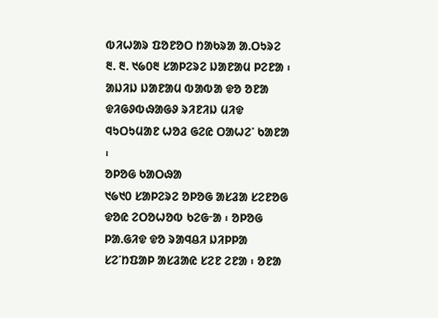ᱵᱤᱦᱟᱨ ᱯᱚᱱᱚᱛ ᱴᱟᱠᱨᱟ ᱟ.ᱛᱩᱨᱮ ᱓. ᱓. ᱑᱙᱐᱓ ᱥᱟᱞᱮᱨᱮ ᱡᱟᱱᱟᱢ ᱞᱮᱱᱟ ᱾ ᱟᱡᱤᱡ ᱡᱟᱱᱟᱢ ᱵᱟᱵᱟ ᱫᱚ ᱚᱱᱟ ᱫᱤᱜᱽᱵᱷᱟᱜᱽ ᱨᱤᱱᱤᱡ ᱢᱤᱫ ᱧᱩᱛᱩᱢᱟᱱ ᱦᱚᱲ ᱜᱮᱭ ᱛᱟᱦᱮᱸ ᱠᱟᱱᱟ ᱾
ᱚᱞᱚᱜ ᱠᱟᱛᱷᱟ
᱑᱙᱑᱐ ᱥᱟᱞᱮᱨᱮ ᱚᱞᱚᱜ ᱟᱥᱲᱟ ᱥᱮᱱᱚᱜ ᱫᱚᱭ ᱮᱛᱚᱦᱚᱵ ᱠᱮᱜᱼᱟ ᱾ ᱚᱞᱚᱜ ᱞᱟ.ᱜᱤᱫ ᱫᱚ ᱨᱟᱧᱪᱤ ᱡᱤᱞᱞᱟ ᱥᱮᱸᱴᱯᱟᱞ ᱟᱥᱲᱟᱭ ᱥᱮᱱ ᱮᱱᱟ ᱾ ᱚᱱᱟ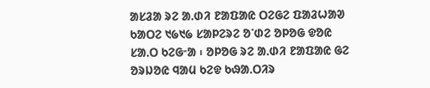ᱟᱥᱲᱟ ᱨᱮ ᱟ.ᱰᱤ ᱱᱟᱯᱟᱭ ᱛᱮᱜᱮ ᱯᱟᱲᱦᱟᱣ ᱠᱟᱛᱮ ᱑᱙᱑᱙ ᱥᱟᱞᱮᱨᱮ ᱚᱸᱰᱮ ᱚᱞᱚᱜ ᱫᱚᱭ ᱥᱟ.ᱛ ᱠᱮᱜᱼᱟ ᱾ ᱚᱞᱚᱜ ᱨᱮ ᱟ.ᱰᱤ ᱱᱟᱯᱟᱭ ᱜᱮ ᱚᱨᱡᱚᱭ ᱧᱟᱢ ᱠᱮᱫ ᱠᱷᱟ.ᱛᱤᱨ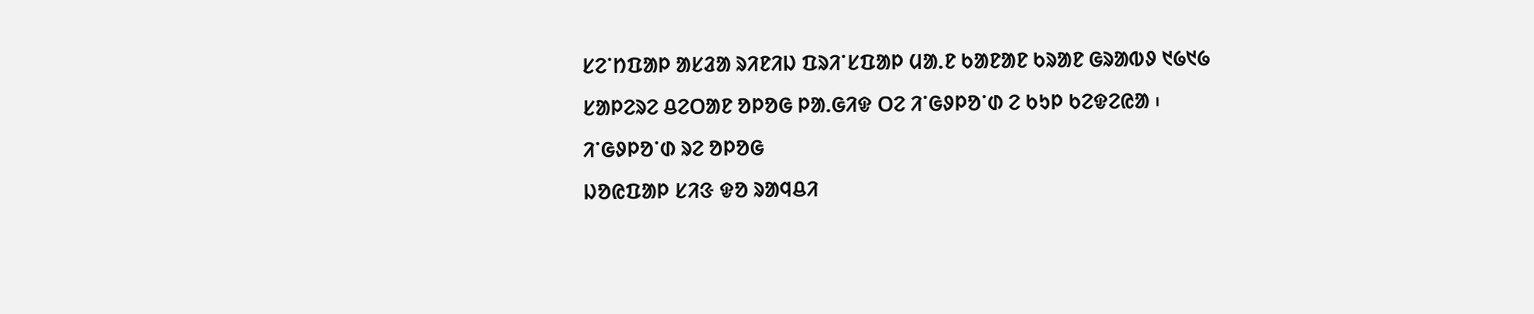ᱥᱮᱸᱴᱯᱟᱞ ᱟᱥᱲᱟ ᱨᱤᱱᱤᱡ ᱯᱨᱤᱸᱥᱯᱟᱞ ᱢᱟ.ᱱ ᱠᱟᱱᱟᱱ ᱠᱨᱟᱱ ᱜᱨᱟᱵᱽ ᱑᱙᱑᱙ ᱥᱟᱞᱮᱨᱮ ᱪᱮᱛᱟᱱ ᱚᱞᱚᱜ ᱞᱟ.ᱜᱤᱫ ᱛᱮ ᱤᱸᱜᱽᱞᱚᱸᱰ ᱮ ᱠᱩᱞ ᱠᱮᱫᱮᱭᱟ ᱾
ᱤᱸᱜᱽᱞᱚᱸᱰ ᱨᱮ ᱚᱞᱚᱜ
ᱡᱚᱭᱯᱟᱞ ᱥᱤᱝ ᱫᱚ ᱨᱟᱧᱪᱤ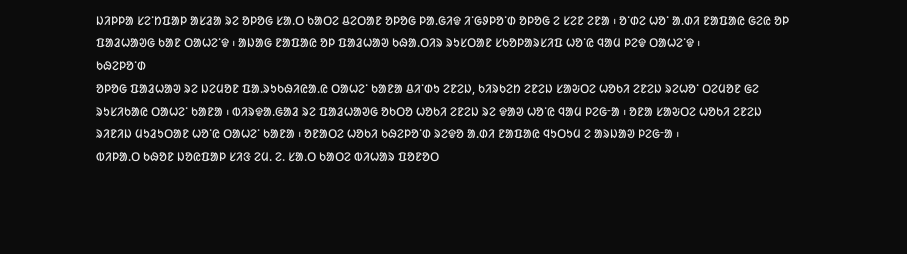ᱡᱤᱞᱞᱟ ᱥᱮᱸᱴᱯᱟᱞ ᱟᱥᱲᱟ ᱨᱮ ᱚᱞᱚᱜ ᱥᱟ.ᱛ ᱠᱟᱛᱮ ᱪᱮᱛᱟᱱ ᱚᱞᱚᱜ ᱞᱟ.ᱜᱤᱫ ᱤᱸᱜᱽᱞᱚᱸᱰ ᱚᱞᱚᱜ ᱮ ᱥᱮᱱ ᱮᱱᱟ ᱾ ᱚᱸᱰᱮ ᱦᱚᱸ ᱟ.ᱰᱤ ᱱᱟᱯᱟᱭ ᱜᱮᱭ ᱚᱞ ᱯᱟᱲᱦᱟᱣᱜ ᱠᱟᱱ ᱛᱟᱦᱮᱸᱫ ᱾ ᱟᱡᱟᱜ ᱱᱟᱯᱟᱭ ᱚᱞ ᱯᱟᱲᱦᱟᱣ ᱠᱷᱟ.ᱛᱤᱨ ᱨᱩᱥᱛᱟᱱ ᱥᱠᱚᱞᱟᱨᱥᱤᱯ ᱦᱚᱸᱭ ᱧᱟᱢ ᱞᱮᱫ ᱛᱟᱦᱮᱸᱫ ᱾
ᱠᱷᱮᱞᱚᱸᱰ
ᱚᱞᱚᱜ ᱯᱟᱲᱦᱟᱣ ᱨᱮ ᱡᱮᱢᱚᱱ ᱯᱟ.ᱨᱩᱠᱷᱤᱭᱟ.ᱭ ᱛᱟᱦᱮᱸ ᱠᱟᱱᱟ ᱪᱤᱸᱰᱩ ᱮᱱᱮᱡ, ᱠᱤᱨᱠᱮᱴ ᱮᱱᱮᱡ ᱥᱟᱶᱛᱮ ᱦᱚᱠᱤ ᱮᱱᱮᱡ ᱨᱮᱦᱚᱸ ᱛᱮᱢᱚᱱ ᱜᱮ ᱨᱩᱥᱤᱠᱟᱭ ᱛᱟᱦᱮᱸ ᱠᱟᱱᱟ ᱾ ᱵᱤᱨᱫᱟ.ᱜᱟᱲ ᱨᱮ ᱯᱟᱲᱦᱟᱣᱜ ᱚᱠᱛᱚ ᱦᱚᱠᱤ ᱮᱱᱮᱡ ᱨᱮ ᱫᱟᱣ ᱦᱚᱸᱭ ᱧᱟᱢ ᱞᱮᱜᱼᱟ ᱾ ᱚᱱᱟ ᱥᱟᱶᱛᱮ ᱦᱚᱠᱤ ᱮᱱᱮᱡ ᱨᱤᱱᱤᱡ ᱢᱩᱲᱩᱛᱟᱱ ᱦᱚᱸᱭ ᱛᱟᱦᱮᱸ ᱠᱟᱱᱟ ᱾ ᱚᱱᱟᱛᱮ ᱦᱚᱠᱤ ᱠᱷᱮᱞᱚᱸᱰ ᱨᱮᱫᱚ ᱟ.ᱰᱤ ᱱᱟᱯᱟᱭ ᱧᱩᱛᱩᱢ ᱮ ᱟᱨᱡᱟᱣ ᱞᱮᱜᱼᱟ ᱾
ᱵᱤᱞᱟ.ᱛ ᱠᱷᱚᱱ ᱡᱚᱭᱯᱟᱞ ᱥᱤᱝ ᱮᱢ. ᱮ. ᱥᱟ.ᱛ ᱠᱟᱛᱮ ᱵᱤᱦᱟᱨ ᱯᱚᱱᱚᱛ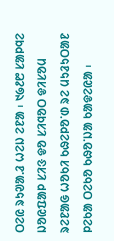ᱛᱮᱭ ᱨᱩᱣᱟ.ᱲ ᱦᱮᱡ ᱮᱱᱟ ᱾ ᱑᱙᱒᱘ ᱥᱟᱞᱧᱮ ᱡᱚᱭᱯᱟᱞ ᱥᱤᱝ ᱫᱚ ᱥᱤᱧᱚᱛ ᱫᱤᱥᱚᱢ ᱨᱮᱱᱟᱜ ᱦᱚᱠᱤ ᱠᱷᱮᱞᱚᱸᱰ ᱨᱮ ᱢᱩᱲᱩᱛᱟᱱ ᱞᱮᱠᱟ ᱛᱮᱠᱚ ᱠᱷᱚᱸᱡᱟ ᱠᱟᱫᱮᱭᱟ ᱾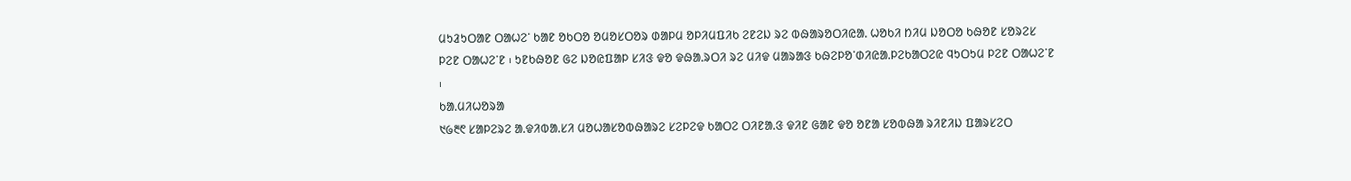ᱢᱩᱲᱩᱛᱟᱱ ᱛᱟᱦᱮᱸ ᱠᱟᱱ ᱚᱠᱛᱚ ᱚᱢᱚᱥᱛᱚᱨ ᱰᱟᱞᱢ ᱚᱞᱤᱢᱯᱤᱠ ᱮᱱᱮᱡ ᱨᱮ ᱵᱷᱟᱨᱚᱛᱤᱭᱟ. ᱦᱚᱠᱤ ᱴᱤᱢ ᱡᱚᱛᱚ ᱠᱷᱚᱱ ᱥᱚᱨᱮᱥ ᱞᱮᱱ ᱛᱟᱦᱮᱸᱱ ᱾ ᱩᱱᱠᱷᱚᱱ ᱜᱮ ᱡᱚᱭᱯᱟᱞ ᱥᱤᱝ ᱫᱚ ᱫᱷᱟ.ᱨᱛᱤ ᱨᱮ ᱢᱤᱫ ᱢᱟᱨᱟᱝ ᱠᱷᱮᱞᱚᱸᱰᱤᱭᱟ.ᱞᱮᱠᱟᱛᱮᱭ ᱧᱩᱛᱩᱢ ᱞᱮᱱ ᱛᱟᱦᱮᱸᱱ ᱾
ᱠᱟ.ᱢᱤᱦᱚᱨᱟ
᱑᱙᱓᱖ ᱥᱟᱞᱮᱨᱮ ᱟ.ᱫᱤᱵᱟ.ᱥᱤ ᱢᱚᱦᱟᱥᱚᱵᱷᱟᱨᱮ ᱥᱮᱞᱮᱫ ᱠᱟᱛᱮ ᱛᱤᱱᱟ.ᱝ ᱫᱤᱱ ᱜᱟᱱ ᱫᱚ ᱚᱱᱟ ᱥᱚᱵᱷᱟ ᱨᱤᱱᱤᱡ ᱯᱟᱨᱥᱮᱛ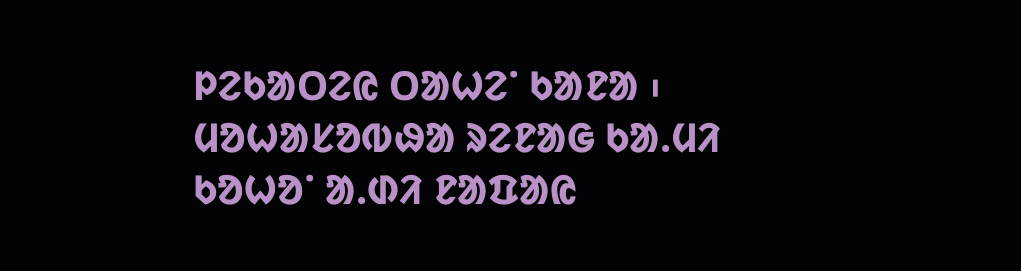ᱞᱮᱠᱟᱛᱮᱭ ᱛᱟᱦᱮᱸ ᱠᱟᱱᱟ ᱾ ᱢᱚᱦᱟᱥᱚᱵᱷᱟ ᱨᱮᱱᱟᱜ ᱠᱟ.ᱢᱤ ᱠᱚᱦᱚᱸ ᱟ.ᱰᱤ ᱱᱟᱯᱟᱭ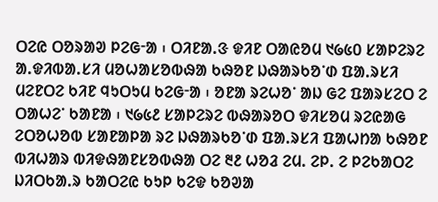ᱛᱮᱭ ᱛᱚᱨᱟᱣ ᱞᱮᱜᱼᱟ ᱾ ᱛᱤᱱᱟ.ᱝ ᱫᱤᱱ ᱛᱟᱭᱚᱢ ᱑᱙᱕᱐ ᱥᱟᱞᱮᱨᱮ ᱟ.ᱫᱤᱵᱟ.ᱥᱤ ᱢᱚᱦᱟᱥᱚᱵᱷᱟ ᱠᱷᱚᱱ ᱡᱷᱟᱨᱠᱚᱸᱰ ᱯᱟ.ᱨᱥᱤ ᱢᱮᱱᱛᱮ ᱠᱤᱱ ᱧᱩᱛᱩᱢ ᱠᱮᱜᱼᱟ ᱾ ᱚᱱᱟ ᱨᱮᱦᱚᱸ ᱟᱡ ᱜᱮ ᱯᱟᱨᱥᱮᱛ ᱮ ᱛᱟᱦᱮᱸ ᱠᱟᱱᱟ ᱾ ᱑᱙᱕᱒ ᱥᱟᱞᱮᱨᱮ ᱵᱷᱟᱨᱚᱛ ᱫᱤᱥᱚᱢ ᱨᱮᱭᱟᱜ ᱮᱛᱚᱦᱚᱵ ᱥᱟᱱᱟᱞᱟ ᱨᱮ ᱡᱷᱟᱨᱠᱚᱸᱰ ᱯᱟ.ᱨᱥᱤ ᱯᱟᱦᱴᱟ ᱠᱷᱚᱱ ᱵᱤᱦᱟᱨ ᱵᱤᱫᱷᱟᱱᱥᱚᱵᱷᱟ ᱛᱮ ᱓᱒ ᱦᱚᱲ ᱮᱢ. ᱮᱞ. ᱮ ᱞᱮᱠᱟᱛᱮ ᱡᱤᱛᱠᱟ.ᱨ ᱠᱟᱛᱮᱭ ᱠᱩᱞ ᱠᱮᱫ ᱠᱚᱣᱟ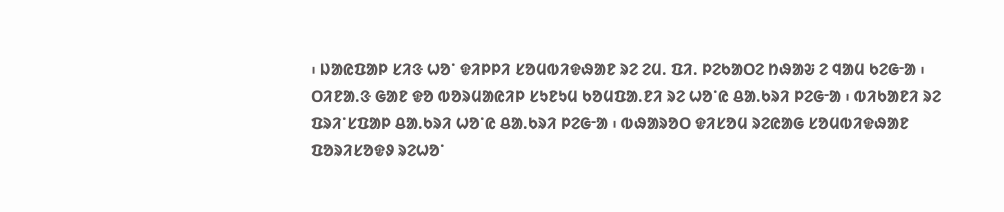᱾ ᱡᱟᱭᱯᱟᱞ ᱥᱤᱝ ᱦᱚᱸ ᱫᱤᱞᱞᱤ ᱥᱚᱢᱵᱤᱫᱷᱟᱱ ᱨᱮ ᱮᱢ. ᱯᱤ. ᱞᱮᱠᱟᱛᱮ ᱴᱷᱟᱶ ᱮ ᱧᱟᱢ ᱠᱮᱜᱼᱟ ᱾
ᱛᱤᱱᱟ.ᱝ ᱜᱟᱱ ᱫᱚ ᱵᱚᱨᱢᱟᱭᱤᱞ ᱥᱩᱱᱩᱢ ᱠᱚᱢᱯᱟ.ᱱᱤ ᱨᱮ ᱦᱚᱸᱭ ᱪᱟ.ᱠᱨᱤ ᱞᱮᱜᱼᱟ ᱾ ᱵᱤᱠᱟᱱᱤ ᱨᱮ ᱯᱨᱤᱸᱥᱯᱟᱞ ᱪᱟ.ᱠᱨᱤ ᱦᱚᱸᱭ ᱪᱟ.ᱠᱨᱤ ᱞᱮᱜᱼᱟ ᱾ ᱵᱷᱟᱨᱚᱛ ᱫᱤᱥᱚᱢ ᱨᱮᱭᱟᱜ ᱥᱚᱢᱵᱤᱫᱷᱟᱱ ᱯᱚᱨᱤᱥᱚᱫᱽ ᱨᱮᱦᱚᱸ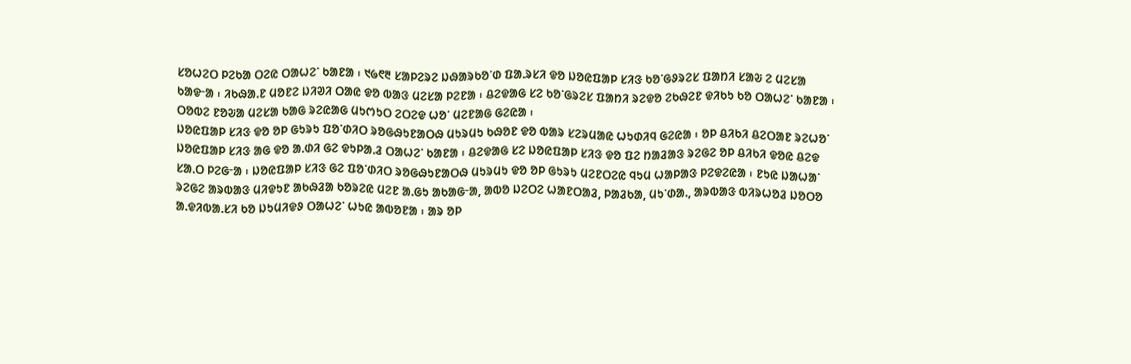ᱥᱚᱦᱮᱛ ᱞᱮᱠᱟ ᱛᱮᱭ ᱛᱟᱦᱮᱸ ᱠᱟᱱᱟ ᱾ ᱑᱙᱖᱓ ᱥᱟᱞᱮᱨᱮ ᱡᱷᱟᱨᱠᱚᱸᱰ ᱯᱟ.ᱨᱥᱤ ᱫᱚ ᱡᱚᱭᱯᱟᱞ ᱥᱤᱝ ᱠᱚᱸᱜᱽᱨᱮᱥ ᱯᱟᱴᱤ ᱥᱟᱶ ᱮ ᱢᱮᱥᱟ ᱠᱟᱫᱼᱟ ᱾ ᱤᱠᱷᱟ.ᱱ ᱢᱚᱱᱮ ᱡᱤᱣᱤ ᱛᱟᱭ ᱫᱚ ᱵᱟᱝ ᱢᱮᱥᱟ ᱞᱮᱱᱟ ᱾ ᱪᱮᱫᱟᱜ ᱥᱮ ᱠᱚᱸᱜᱨᱮᱥ ᱯᱟᱴᱤ ᱨᱮᱫᱚ ᱮᱠᱷᱮᱱ ᱫᱤᱠᱩ ᱠᱚ ᱛᱟᱦᱮᱸ ᱠᱟᱱᱟ ᱾ ᱛᱚᱵᱮ ᱱᱚᱶᱟ ᱢᱮᱥᱟ ᱠᱟᱜ ᱨᱮᱭᱟᱜ ᱢᱩᱬᱩᱛ ᱮᱛᱮᱫ ᱦᱚᱸ ᱢᱮᱱᱟᱜ ᱜᱮᱭᱟ ᱾
ᱡᱚᱭᱯᱟᱞ ᱥᱤᱝ ᱫᱚ ᱚᱞ ᱜᱩᱨᱩ ᱯᱚᱸᱰᱤᱛ ᱨᱚᱜᱷᱩᱱᱟᱛᱷ ᱢᱩᱨᱢᱩ ᱠᱷᱚᱱ ᱫᱚ ᱵᱟᱨ ᱥᱮᱨᱢᱟᱭ ᱦᱩᱰᱤᱧ ᱜᱮᱭᱟ ᱾ ᱚᱞ ᱪᱤᱠᱤ ᱪᱮᱛᱟᱱ ᱨᱮᱦᱚᱸ ᱡᱚᱭᱯᱟᱞ ᱥᱤᱝ ᱟᱜ ᱫᱚ ᱟ.ᱰᱤ ᱜᱮ ᱫᱩᱞᱟ.ᱲ ᱛᱟᱦᱮᱸ ᱠᱟᱱᱟ ᱾ ᱪᱮᱫᱟᱜ ᱥᱮ ᱡᱚᱭᱯᱟᱞ ᱥᱤᱝ ᱫᱚ ᱯᱮ ᱴᱟᱲᱟᱝ ᱨᱮᱜᱮ ᱚᱞ ᱪᱤᱠᱤ ᱫᱚᱭ ᱪᱮᱫ ᱥᱟ.ᱛ ᱞᱮᱜᱼᱟ ᱾ ᱡᱚᱭᱯᱟᱞ ᱥᱤᱝ ᱜᱮ ᱯᱚᱸᱰᱤᱛ ᱨᱚᱜᱷᱩᱱᱟᱛᱷ ᱢᱩᱨᱢᱩ ᱫᱚ ᱚᱞ ᱜᱩᱨᱩ ᱢᱮᱱᱛᱮᱭ ᱧᱩᱢ ᱦᱟᱞᱟᱝ ᱞᱮᱫᱮᱭᱟ ᱾ ᱱᱩᱭ ᱡᱟᱦᱟᱸ ᱨᱮᱜᱮ ᱟᱨᱵᱟᱝ ᱢᱤᱫᱩᱱ ᱟᱠᱷᱲᱟ ᱠᱚᱨᱮᱭ ᱢᱮᱱ ᱟ.ᱜᱩ ᱟᱠᱟᱜᱼᱟ, ᱟᱵᱚ ᱡᱮᱛᱮ ᱦᱟᱱᱛᱟᱲ, ᱞᱟᱲᱠᱟ, ᱢᱩᱸᱰᱟ., ᱟᱨᱵᱟᱝ ᱵᱤᱨᱦᱚᱲ ᱡᱚᱛᱚ ᱟ.ᱫᱤᱵᱟ.ᱥᱤ ᱠᱚ ᱡᱩᱢᱤᱫᱽ ᱛᱟᱦᱮᱸ ᱦᱩᱭ ᱟᱵᱚᱱᱟ ᱾ ᱟᱨ ᱚᱞ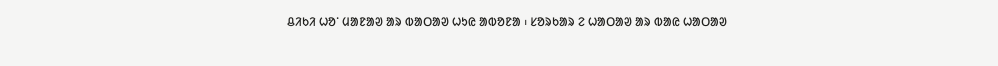ᱪᱤᱠᱤ ᱦᱚᱸ ᱢᱟᱱᱟᱣ ᱟᱨ ᱵᱟᱛᱟᱣ ᱦᱩᱭ ᱟᱵᱚᱱᱟ ᱾ ᱥᱚᱨᱠᱟᱨ ᱮ ᱦᱟᱛᱟᱣ ᱟᱨ ᱵᱟᱭ ᱦᱟᱛᱟᱣ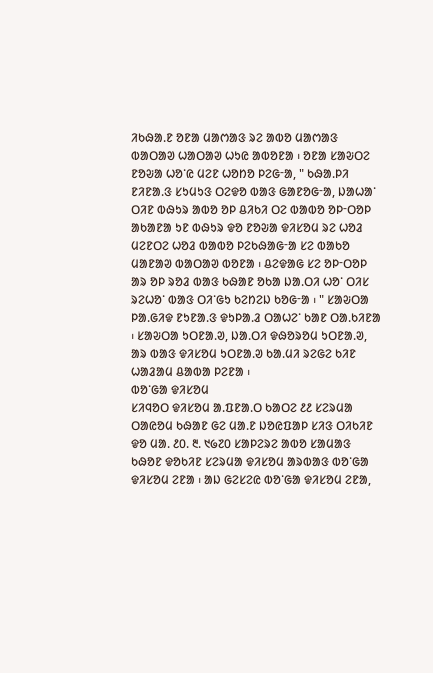ᱤᱠᱷᱟ.ᱱ ᱚᱱᱟ ᱢᱟᱬᱟᱝ ᱨᱮ ᱟᱵᱚ ᱢᱟᱬᱟᱝ ᱵᱟᱛᱟᱣ ᱦᱟᱛᱟᱣ ᱦᱩᱭ ᱟᱵᱚᱱᱟ ᱾ ᱚᱱᱟ ᱥᱟᱶᱛᱮ ᱱᱚᱶᱟ ᱦᱚᱸᱭ ᱢᱮᱱ ᱦᱚᱴᱚ ᱞᱮᱜᱼᱟ, " ᱠᱷᱟ.ᱞᱤ ᱱᱤᱱᱟ.ᱝ ᱥᱩᱢᱩᱝ ᱛᱮᱫᱚ ᱵᱟᱝ ᱜᱟᱱᱚᱜᱼᱟ, ᱡᱟᱦᱟᱸ ᱛᱤᱱ ᱵᱷᱩᱨ ᱟᱵᱚ ᱚᱞ ᱪᱤᱠᱤ ᱛᱮ ᱵᱟᱵᱚ ᱚᱞᱼᱛᱚᱞ ᱟᱠᱟᱱᱟ ᱩᱱ ᱵᱷᱩᱨ ᱫᱚ ᱱᱚᱶᱟ ᱫᱤᱥᱚᱢ ᱨᱮ ᱦᱚᱲ ᱢᱮᱱᱛᱮ ᱦᱚᱲ ᱵᱟᱵᱚ ᱞᱮᱠᱷᱟᱜᱼᱟ ᱥᱮ ᱵᱟᱠᱚ ᱢᱟᱱᱟᱣ ᱵᱟᱛᱟᱣ ᱵᱚᱱᱟ ᱾ ᱪᱮᱫᱟᱜ ᱥᱮ ᱚᱞᱼᱛᱚᱞ ᱟᱨ ᱚᱞ ᱨᱚᱲ ᱵᱟᱝ ᱠᱷᱟᱱ ᱚᱠᱟ ᱡᱟ.ᱛᱤ ᱦᱚᱸ ᱛᱤᱥ ᱨᱮᱦᱚᱸ ᱵᱟᱝ ᱛᱤᱸᱜᱩ ᱠᱮᱴᱮᱡ ᱠᱚᱜᱼᱟ ᱾ " ᱥᱟᱶᱛᱟ ᱞᱟ.ᱜᱤᱫ ᱱᱩᱱᱟ.ᱝ ᱫᱩᱞᱟ.ᱲ ᱛᱟᱦᱮᱸ ᱠᱟᱱ ᱛᱟ.ᱠᱤᱱᱟ ᱾ ᱥᱟᱶᱛᱟ ᱩᱛᱱᱟ.ᱣ, ᱡᱟ.ᱛᱤ ᱫᱷᱚᱨᱚᱢ ᱩᱛᱱᱟ.ᱣ, ᱟᱨ ᱵᱟᱝ ᱫᱤᱥᱚᱢ ᱩᱛᱱᱟ.ᱣ ᱠᱟ.ᱢᱤ ᱨᱮᱜᱮ ᱠᱤᱱ ᱦᱟᱲᱟᱢ ᱪᱟᱵᱟ ᱞᱮᱱᱟ ᱾
ᱵᱚᱸᱜᱟ ᱫᱤᱥᱚᱢ
ᱥᱤᱧᱚᱛ ᱫᱤᱥᱚᱢ ᱟ.ᱯᱱᱟ.ᱛ ᱠᱟᱛᱮ ᱒᱒ ᱥᱮᱨᱢᱟ ᱛᱟᱭᱚᱢ ᱠᱷᱟᱱ ᱜᱮ ᱢᱟ.ᱱ ᱡᱚᱭᱯᱟᱞ ᱥᱤᱝ ᱛᱤᱠᱤᱱ ᱫᱚ ᱢᱟ. ᱒᱐. ᱓. ᱑᱙᱗᱐ ᱥᱟᱞᱮᱨᱮ ᱟᱵᱚ ᱥᱟᱢᱟᱝ ᱠᱷᱚᱱ ᱫᱚᱠᱤᱱ ᱥᱮᱨᱢᱟ ᱫᱤᱥᱚᱢ ᱟᱨᱵᱟᱝ ᱵᱚᱸᱜᱟ ᱫᱤᱥᱚᱢ ᱮᱱᱟ ᱾ ᱟᱡ ᱜᱮᱥᱮᱭ ᱵᱚᱸᱜᱟ ᱫᱤᱥᱚᱢ ᱮᱱᱟ,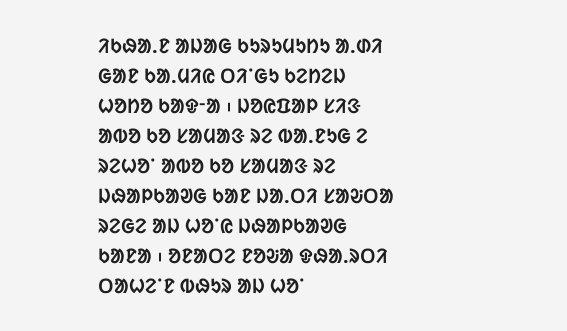ᱤᱠᱷᱟ.ᱱ ᱟᱡᱟᱜ ᱠᱩᱨᱩᱢᱩᱴᱩ ᱟ.ᱰᱤ ᱜᱟᱱ ᱠᱟ.ᱢᱤᱭ ᱛᱤᱸᱜᱩ ᱠᱮᱴᱮᱡ ᱦᱚᱴᱚ ᱠᱟᱫᱼᱟ ᱾ ᱡᱚᱭᱯᱟᱞ ᱥᱤᱝ ᱟᱵᱚ ᱠᱚ ᱥᱟᱢᱟᱝ ᱨᱮ ᱵᱟ.ᱱᱩᱜ ᱮ ᱨᱮᱦᱚᱸ ᱟᱵᱚ ᱠᱚ ᱥᱟᱢᱟᱝ ᱨᱮ ᱡᱷᱟᱞᱠᱟᱣᱜ ᱠᱟᱱ ᱡᱟ.ᱛᱤ ᱥᱟᱶᱛᱟ ᱨᱮᱜᱮ ᱟᱡ ᱦᱚᱸᱭ ᱡᱷᱟᱞᱠᱟᱣᱜ ᱠᱟᱱᱟ ᱾ ᱚᱱᱟᱛᱮ ᱱᱚᱶᱟ ᱫᱷᱟ.ᱨᱛᱤ ᱛᱟᱦᱮᱸᱱ ᱵᱷᱩᱨ ᱟᱡ ᱦᱚᱸ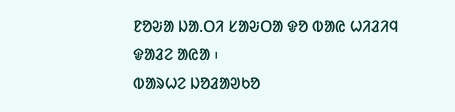ᱱᱚᱶᱟ ᱡᱟ.ᱛᱤ ᱥᱟᱶᱛᱟ ᱫᱚ ᱵᱟᱭ ᱦᱤᱲᱤᱧ ᱫᱟᱲᱮ ᱟᱭᱟ ᱾
ᱵᱟᱨᱦᱮ ᱡᱚᱲᱟᱣᱠᱚ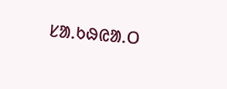ᱥᱟᱹᱠᱷᱭᱟᱹᱛ